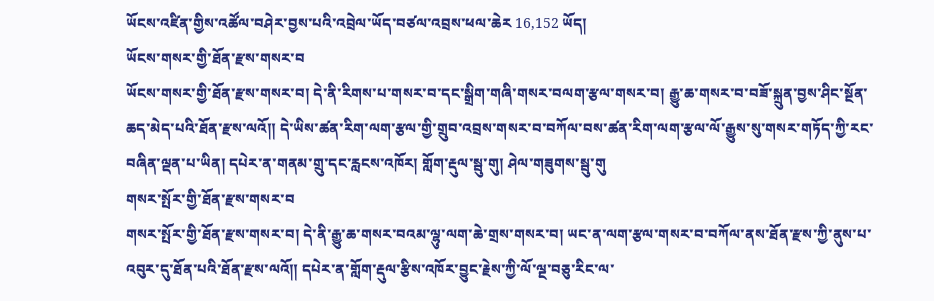ཡོངས་འཛིན་གྱིས་འཚོལ་བཤེར་བྱས་པའི་འབྲེལ་ཡོད་བཙལ་འབྲས་ཕལ་ཆེར 16,152 ཡོད།
ཡོངས་གསར་གྱི་ཐོན་རྫས་གསར་བ
ཡོངས་གསར་གྱི་ཐོན་རྫས་གསར་བ། དེ་ནི་རིགས་པ་གསར་བ་དང་སྒྲིག་གཞི་གསར་བལག་རྩལ་གསར་བ། རྒྱུ་ཆ་གསར་བ་བཟོ་སྐྲུན་བྱས་ཤིང་སྔོན་ཆད་མེད་པའི་ཐོན་རྫས་ལའོ༎ དེ་ཡིས་ཚན་རིག་ལག་རྩལ་གྱི་གྲུབ་འབྲས་གསར་བ་བཀོལ་བས་ཚན་རིག་ལག་རྩལ་ལོ་རྒྱུས་སུ་གསར་གཏོད་ཀྱི་རང་བཞིན་ལྡན་པ་ཡིན། དཔེར་ན་གནམ་གྲུ་དང་རླངས་འཁོར། གློག་རྡུལ་སྦུ་གུ། ཤེལ་གཟུགས་སྦུ་གུ
གསར་སྤོར་གྱི་ཐོན་རྫས་གསར་བ
གསར་སྤོར་གྱི་ཐོན་རྫས་གསར་བ། དེ་ནི་རྒྱུ་ཆ་གསར་བའམ་ལྷུ་ལག་ཆེ་གྲས་གསར་བ། ཡང་ན་ལག་རྩལ་གསར་བ་བཀོལ་ནས་ཐོན་རྫས་ཀྱི་ནུས་པ་འབུར་དུ་ཐོན་པའི་ཐོན་རྫས་ལའོ༎ དཔེར་ན་གློག་རྡུལ་རྩིས་འཁོར་བྱུང་རྗེས་ཀྱི་ལོ་ལྔ་བཅུ་རིང་ལ་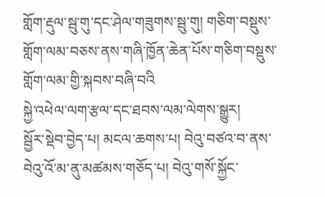གློག་རྡུལ་སྦུ་གུ་དང་ཤེལ་གཟུགས་སྦུ་གུ། གཅིག་བསྡུས་གློག་ལམ་བཅས་ནས་གཞི་ཁྱོན་ཆེན་པོས་གཅིག་བསྡུས་གློག་ལམ་གྱི་སྐབས་བཞི་བའི
སྐྱེ་འཕེལ་ལག་རྩལ་དང་ཐབས་ལམ་ལེགས་སྒྱུར།
སྦྱོར་སྡེབ་བྱེད་པ། མངལ་ཆགས་པ། བེའུ་བཙའ་བ་ནས་བེའུ་འོ་མ་ནུ་མཚམས་གཅོད་པ། བེའུ་གསོ་སྐྱོང་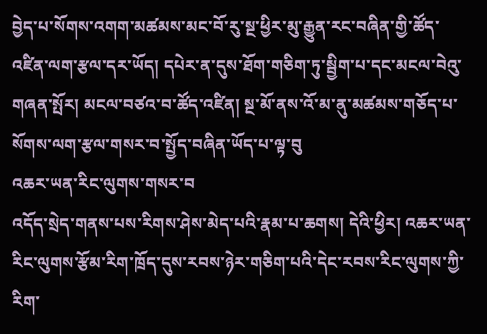བྱེད་པ་སོགས་འགག་མཚམས་མང་བོ་རུ་སྔ་ཕྱིར་མུ་རྒྱུན་རང་བཞིན་གྱི་ཚོད་འཛིན་ལག་རྩལ་དར་ཡོད། དཔེར་ན་དུས་ཐོག་གཅིག་ཏུ་སྦྱིག་པ་དང་མངལ་བེའུ་གཞན་སྤོར། མངལ་བཙའ་བ་ཚོད་འཛིན། སྔ་མོ་ནས་འོ་མ་ནུ་མཚམས་གཅོད་པ་སོགས་ལག་རྩལ་གསར་བ་སྤྱོད་བཞིན་ཡོད་པ་ལྟ་བུ
འཆར་ཡན་རིང་ལུགས་གསར་བ
འདོད་སྲེད་གནས་པས་རིགས་ཤེས་མེད་པའི་རྣམ་པ་ཆགས། དེའི་ཕྱིར། འཆར་ཡན་རིང་ལུགས་རྩོམ་རིག་ཁྲོད་དུས་རབས་ཉེར་གཅིག་པའི་དེང་རབས་རིང་ལུགས་ཀྱི་རིག་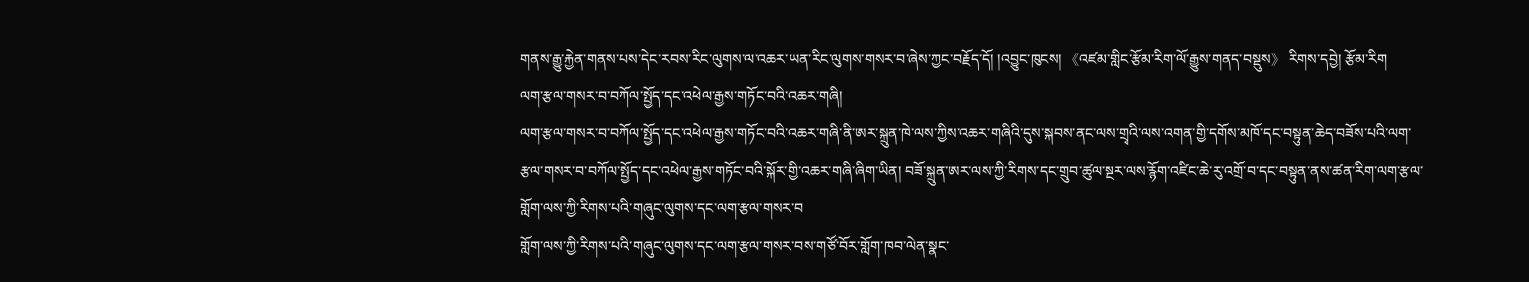གནས་རྒྱུ་རྐྱེན་གནས་པས་དེང་རབས་རིང་ལུགས་ལ་འཆར་ཡན་རིང་ལུགས་གསར་བ་ཞེས་ཀྱང་བརྗོད་དོ། །འབྱུང་ཁུངས། 《འཛམ་གླིང་རྩོམ་རིག་ལོ་རྒྱུས་གནད་བསྡུས》 རིགས་དབྱེ། རྩོམ་རིག
ལག་རྩལ་གསར་བ་བཀོལ་སྤྱོད་དང་འཕེལ་རྒྱས་གཏོང་བའི་འཆར་གཞི།
ལག་རྩལ་གསར་བ་བཀོལ་སྤྱོད་དང་འཕེལ་རྒྱས་གཏོང་བའི་འཆར་གཞི་ནི་ཨར་སྐྲུན་ཁེ་ལས་ཀྱིས་འཆར་གཞིའི་དུས་སྐབས་ནང་ལས་གྲྭའི་ལས་འགན་གྱི་དགོས་མཁོ་དང་བསྟུན་ཆེད་བཟོས་པའི་ལག་རྩལ་གསར་བ་བཀོལ་སྤྱོད་དང་འཕེལ་རྒྱས་གཏོང་བའི་སྐོར་གྱི་འཆར་གཞི་ཞིག་ཡིན། བཟོ་སྐྲུན་ཨར་ལས་ཀྱི་རིགས་དང་གྲུབ་ཚུལ་སྔར་ལས་རྙོག་འཛིང་ཆེ་རུ་འགྲོ་བ་དང་བསྟུན་ནས་ཚན་རིག་ལག་རྩལ་
གློག་ལས་ཀྱི་རིགས་པའི་གཞུང་ལུགས་དང་ལག་རྩལ་གསར་བ
གློག་ལས་ཀྱི་རིགས་པའི་གཞུང་ལུགས་དང་ལག་རྩལ་གསར་བས་གཙོ་བོར་གློག་ཁབ་ལེན་སྣང་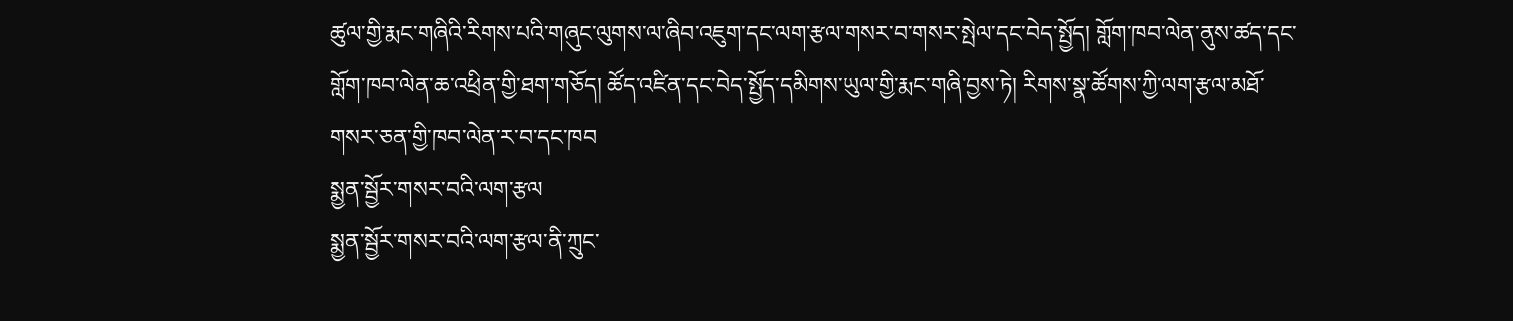ཚུལ་གྱི་རྨང་གཞིའི་རིགས་པའི་གཞུང་ལུགས་ལ་ཞིབ་འཇུག་དང་ལག་རྩལ་གསར་བ་གསར་སྤེལ་དང་བེད་སྤྱོད། གློག་ཁབ་ལེན་ནུས་ཚད་དང་གློག་ཁབ་ལེན་ཆ་འཕྲིན་གྱི་ཐག་གཅོད། ཚོད་འཛིན་དང་བེད་སྤྱོད་དམིགས་ཡུལ་གྱི་རྨང་གཞི་བྱས་ཏེ། རིགས་སྣ་ཚོགས་ཀྱི་ལག་རྩལ་མཐོ་གསར་ཅན་གྱི་ཁབ་ལེན་ར་བ་དང་ཁབ
སྨྱན་སྦྱོར་གསར་བའི་ལག་རྩལ
སྨྱན་སྦྱོར་གསར་བའི་ལག་རྩལ་ནི་ཀྲུང་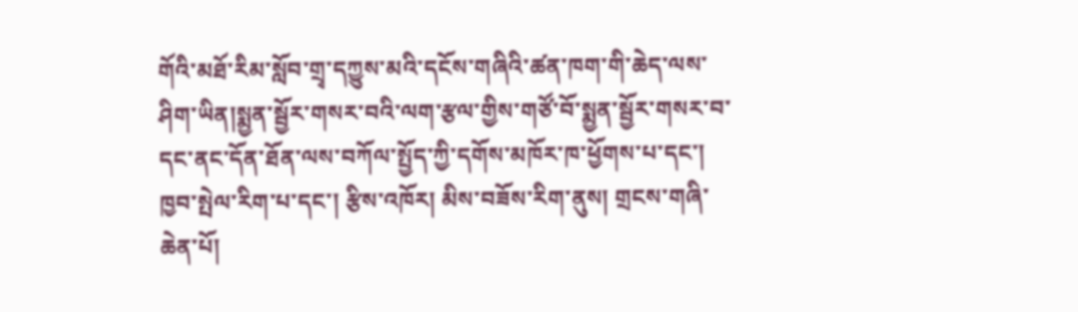གོའི་མཐོ་རིམ་སློབ་གྲྭ་དཀྱུས་མའི་དངོས་གཞིའི་ཚན་ཁག་གི་ཆེད་ལས་ཤིག་ཡིན།སྨྱན་སྦྱོར་གསར་བའི་ལག་རྩལ་གྱིས་གཙོ་བོ་སྨྱན་སྦྱོར་གསར་བ་དང་ནང་དོན་ཐོན་ལས་བཀོལ་སྤྱོད་ཀྱི་དགོས་མཁོར་ཁ་ཕྱོགས་པ་དང་། ཁྱབ་སྤེལ་རིག་པ་དང་། རྩིས་འཁོར། མིས་བཟོས་རིག་ནུས། གྲངས་གཞི་ཆེན་པོ།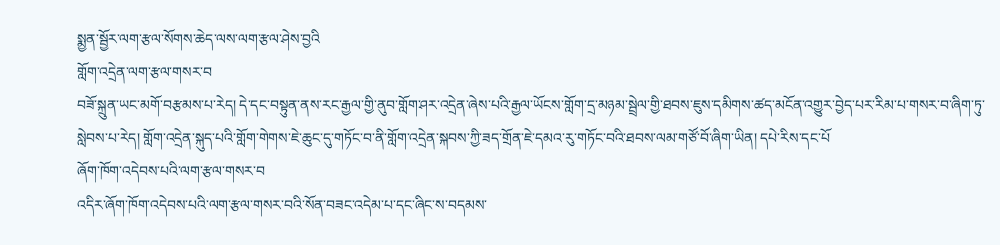སྨྱན་སྦྱོར་ལག་རྩལ་སོགས་ཆེད་ལས་ལག་རྩལ་ཤེས་བྱའི
གློག་འདྲེན་ལག་རྩལ་གསར་བ
བཟོ་སྐྲུན་ཡང་མགོ་བརྩམས་པ་རེད། དེ་དང་བསྟུན་ནས་རང་རྒྱལ་གྱི་ནུབ་གློག་ཤར་འདྲེན་ཞེས་པའི་རྒྱལ་ཡོངས་གློག་དྲ་མཉམ་སྦྲེལ་གྱི་ཐབས་ཇུས་དམིགས་ཚད་མངོན་འགྱུར་བྱེད་པར་རིམ་པ་གསར་བ་ཞིག་ཏུ་སླེབས་པ་རེད། གློག་འདྲེན་སྐུད་པའི་གློག་གེགས་ཇེ་ཆུང་དུ་གཏོང་བ་ནི་གློག་འདྲེན་སྐབས་ཀྱི་ཟད་གྲོན་ཇེ་དམའ་རུ་གཏོང་བའི་ཐབས་ལམ་གཙོ་བོ་ཞིག་ཡིན། དཔེ་རིས་དང་པོ
ཞོག་ཁོག་འདེབས་པའི་ལག་རྩལ་གསར་བ
འདིར་ཞོག་ཁོག་འདེབས་པའི་ལག་རྩལ་གསར་བའི་སོན་བཟང་འདེམ་པ་དང་ཞིང་ས་བདམས་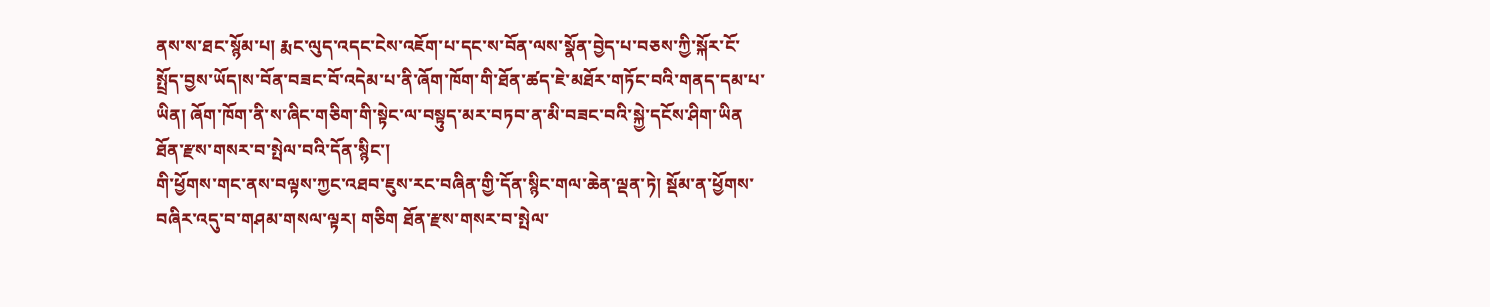ནས་ས་ཐང་སྙོམ་པ། རྨང་ལུད་འདང་ངེས་འཇོག་པ་དང་ས་བོན་ལས་སྣོན་བྱེད་པ་བཅས་ཀྱི་སྐོར་ངོ་སྤྲོད་བྱས་ཡོད།ས་བོན་བཟང་བོ་འདེམ་པ་ནི་ཞོག་ཁོག་གི་ཐོན་ཚད་ཇེ་མཐོར་གཏོང་བའི་གནད་དམ་པ་ཡིན། ཞོག་ཁོག་ནི་ས་ཞིང་གཅིག་གི་སྟེང་ལ་བསྟུད་མར་བཏབ་ན་མི་བཟང་བའི་སྐྱེ་དངོས་ཤིག་ཡིན
ཐོན་རྫས་གསར་བ་སྤེལ་བའི་དོན་སྙིང་།
གི་ཕྱོགས་གང་ནས་བལྟས་ཀྱང་འཐབ་ཇུས་རང་བཞིན་གྱི་དོན་སྙིང་གལ་ཆེན་ལྡན་ཏེ། སྡོམ་ན་ཕྱོགས་བཞིར་འདུ་བ་གཤམ་གསལ་ལྟར། གཅིག ཐོན་རྫས་གསར་བ་སྤེལ་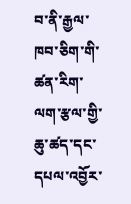བ་ནི་རྒྱལ་ཁབ་ཅིག་གི་ཚན་རིག་ལག་རྩལ་གྱི་ཆུ་ཚད་དང་དཔལ་འབྱོར་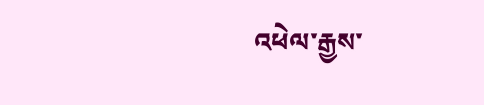འཕེལ་རྒྱས་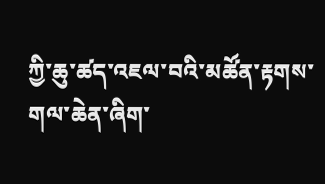ཀྱི་ཆུ་ཚད་འཇལ་བའི་མཚོན་རྟགས་གལ་ཆེན་ཞིག་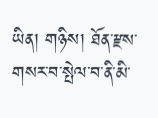ཡིན། གཉིས། ཐོན་རྫས་གསར་བ་སྤེལ་བ་ནི་མི་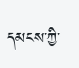དམངས་ཀྱི་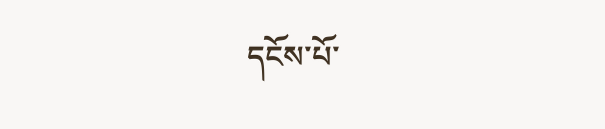དངོས་པོ་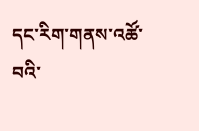དང་རིག་གནས་འཚོ་བའི་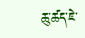ཆུ་ཚད་ཇེ་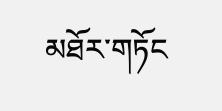མཐོར་གཏོང